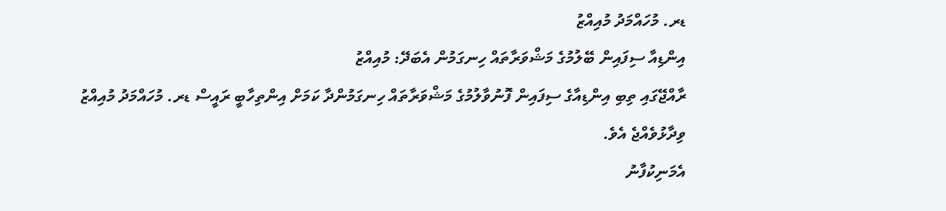ޑރ. މުހައްމަދު މުއިއްޒު
އިންޑިއާ ސިފައިން ބޭލުމުގެ މަޝްވަރާތައް ހިނގަމުން އެބަދޭ: މުއިއްޒު
ރާއްޖޭގައި ތިބި އިންޑިއާގެ ސިފައިން ފޮނުވާލުމުގެ މަޝްވަރާތައް ހިނގަމުންދާ ކަމަށް އިންތިހާބީ ރައީސް ޑރ. މުހައްމަދު މުއިއްޒު ވިދާޅުވެއްޖެ އެވެ.
އެމަނިކުފާނު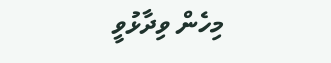މިހެން ވިދާޅުވީ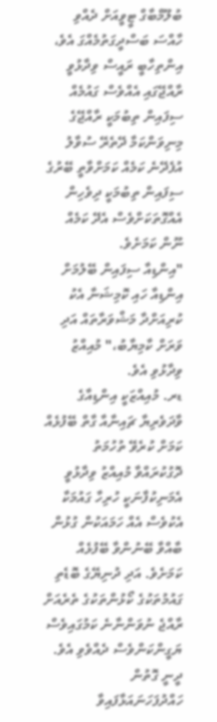ބުލޫމްބާގް ޓީވީއަށް ދެއްވި ހާއްސަ ބަސްދީގަތުމެއްގަ އެވެ،
އިންތިހާބީ ރައީސް ވިދާޅުވީ ރާއްޖޭގައި އެއްވެސް ގައުމެއް ސިފައިން ތިބުމަކީ ރާއްޖޭގެ މިނިވަންކަމާ ދޭތެރޭ ސުވާލު އުފެދޭނެ ކަމެއް ކަމަށްވާތީ ބޭރުގެ ސިފައިން ތިބުމަކީ ދިވެހިން އެއްގޮތަކަށްވެސް އެދޭ ކަމެއް ނޫން ކަމަށެވެ.
"އިންޑިއާ ސިފައިން ބޭލުމަށް އިންޑިއާ ހައި ކޮމިޝަނާ އެކު ކުރިއަށްދާ މަޝްވަރާތައް އަދި ވަރަށް ކާމިޔާބު،" މުއިއްޒު ވިދާޅުވި އެވެ.
ޑރ. މުއިއްޒަކީ އިންޑިއާގެ ވާދަވެރިޔާ ޗައިނާއާ ގާތް ބޭފުޅެއް ކަމަށް ކުރެވޭ ތުހުމަތު ދޮގުކުރައްވާ މުއިއްޒު ވިދާޅުވީ އެމަނިކުފާނަކީ ހުރިހާ ގައުމަކާ އެކުވެސް އެއް ހަމައަކުން ގުޅުން ބާއްވާ ބޭނުންވާ ބޭފުޅެއް ކަމަށެވެ. އަދި ދުނިޔޭގެ ބޮޑެތި ގައުމުތަކުގެ ކޯޅުންތަކުގެ ތެރެއަށް ރާއްޖެ ނުވަންނާނެ ކަމުގައިވެސް ޔަގީންކަންވެސް ދެއްވެވި އެވެ.
ދީނީ ގޮތުން ހައްދުފަހަނައަޅާފައިވާ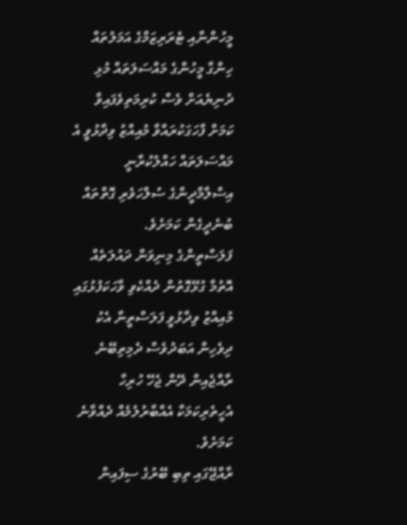މީހުންނާއި ޓެރަރިޒަމްގެ އަމަލުތައް ހިންގާ މީހުންގެ މައްސަލަތައް މުޅި ދުނިޔެއަށް ވެސް ކުރިމަތިވެފައިވާ ކަމަށް ފާހަގަކުރައްވާ މުއިއްޒު ވިދާޅުވީ އެ މައްސަލަތައް ހައްލުކުރާނީ އިސްލާމްދީންގެ ސުލްހަވެރި ގޮތްތައް ބުނެދީގެން ކަމަށެވެ.
ފަލަސްތީންގެ މިނިވަން ދައުލަތެއް އޮތުމާ ގުޅޭގޮތުން ދެއްކެވި ވާހަކަފުޅުގައި މުއިއްޒު ވިދާޅުވީ ފަލަސްތީނާ އެކު ދިވެހިން އަބަދުވެސް ދެމިތިބޭނެ ރާއްޖެއިން ދޭން ޖެހޭ ހުރިހާ އެހީތެރިކަމަކާ އެއްބާރުލުމެއް ދެއްވާނެ ކަމަށެވެ.
ރާއްޖޭގައި ތިބި ބޭރުގެ ސިފައިން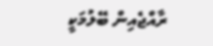ރާއްޖެއިން ބޭލުމަކީ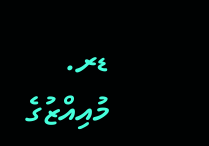ޑރ. މުއިއްޒުގެ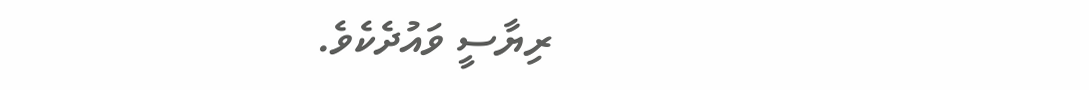ރިޔާސީ ވައުދެކެވެ.